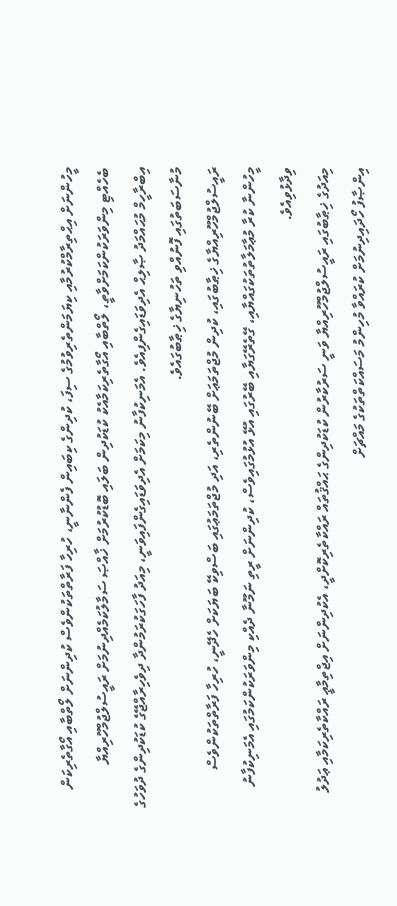މީހުންނަށް އިޙްތިރާމްކުރުމާއި ކިޔަމަންތެރިވުމުގެ ސިފަ، ކުދިންގެ ކިބައިން ފެންނާނީ، ހުރިހާ ފަރާތްތަކުންވެސް ކުދިންނަށް ލޯތްބާއި އޯގާތެރިކަން ބެހެއްޓި މިންވަރަކުންކަމަށްވާތީ، ލޯތްބާއި އޯގާތެރިކަމާއެކު ކުޑަކުދިން ބަލައި ބޮޑުކުރުމަށް ޚާއްޞަ ސަމާލުކަމެއްދިނުމަށް ރައީސުލްޖުމްހޫރިއްޔާ އިބްރާހީމް މުޙައްމަދު ޞާލިޙް އެދިވަޑައިގެންފިއެވެ. އެމަނިކުފާނު މިކަމަށް އެދިވަޑައިގެންފައިވަނީ، މިއަދު ފާހަގަކުރަމުންދާ ދިވެހިރާއްޖޭގެ ކުޑަކުދިންގެ ދުވަހުގެ މުނާސަބަތުގައި ފޮނުއްވި ތަހުނިޔާގެ ޚިޠާބުގައެވެ.
ރައީސުލްޖުމްހޫރިއްޔާގެ ޚިޠާބުގައި، ކުދިން މުޖްތަމަޢަށް ބޭނުންތެރި، އަދި މުޖްތަމަޢުގައި ބަސްވިކޭ ބަޔަކަށް ހެދޭނީ، ހުރިހާ ފަރާތްތަކުންވެސް މީހުންނާ ކުރާ މުޢާމަލާތުތަކުގައްޔާއި، ގޭތެރޭގަޔާއި ބޭރުގައި އުޅޭ އުޅުމުގައިވެސް، ކުދިންނަށް ރީތި ނަމޫނާ ދެއްކި މިންވަރަކުންކަމުގައި އެމަނިކުފާނު ވިދާޅުވިއެވެ.
މިއަދުގެ ޚިޠާބުގައި ރައީސުލްޖުމްހޫރިއްޔާ ވަނީ ސަރުކާރުން ކުޑަކުދިންގެ ޙައްޤުތައް ރައްކާތެރިކޮށްދީ، އެކުދިންނަށް އިޖްތިމާޢީ ރައްކާތެރިކަމާއި ޢަދުލު އިންޞާފު ހޯދައިދިނުމަށް ކުރައްވާ މުހިންމު މަސައްކަތްތަކުގެ މައްޗަށް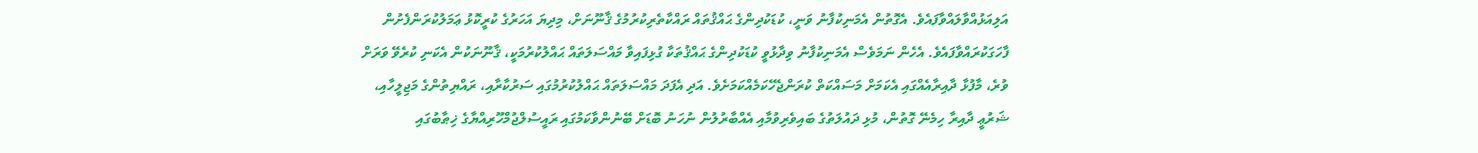އަލިއަޅުއްވާލައްވާފައެވެ. އެގޮތުން އެމަނިކުފާނު ވަނީ، ކުޑަކުދިންގެ ޙައްޤުތައް ރައްކާތެރިކުރުމުގެ ޤާނޫނަށް، މިދިޔަ އަހަރުގެ ކުރީކޮޅު ޢަމަލުކުރަންފެށުން ފާހަގަކުރައްވާފައެވެ. އެހެން ނަމަވެސް އެމަނިކުފާނު ވިދާޅުވީ ކުޑަކުދިންގެ ޙައްޤުތަކާ ގުޅިފައިވާ މައްސަލަތައް ޙައްލުކުރުމަކީ، ޤާނޫނަކުން އެކަނި ކުރެވޭ ވަރަށް ވުރެ، މާފުޅާ ދާއިރާއެއްގައި އެކަމަށް މަސައްކަތް ކުރަންޖެހޭކަމެއްކަމަށެވެ. އަދި އެފަދަ މައްސަލަތައް ޙައްލުކުރުމުގައި ސަރުކާރާއި، ރައްޔިތުންގެ މަޖިލީހާއި، ޝަރުޢީ ދާއިރާ ހިމެނޭ ގޮތުން، މުޅި ދައުލަތުގެ ބައިވެރިވުމާއި އެއްބާރުލުން ނުހަނު ބޮޑަށް ބޭނުންވާކަމުގައި ރައީސުލްޖުމްހޫރިއްޔާގެ ޚިޠާބުގައި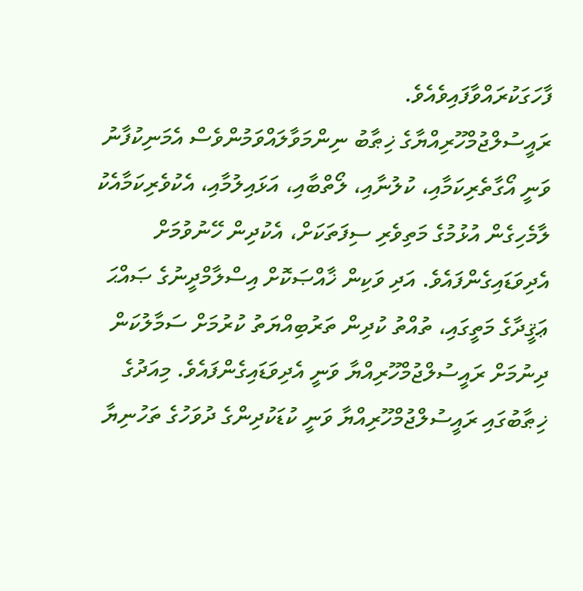ފާހަގަކުރައްވާފައިވެއެވެ.
ރައީސުލްޖުމްހޫރިއްޔާގެ ޚިޠާބު ނިންމަވާލައްވަމުންވެސް އެމަނިކުފާނު ވަނީ އޯގާތެރިކަމާއި، ކުލުނާއި، ލޯތްބާއި، އަޅައިލުމާއި، އެކުވެރިކަމާއެކު ލާމެހިގެން އުޅުމުގެ މަތިވެރި ސިފަތަކަށް، އެކުދިން ހޭނުވުމަށް އެދިވަޑައިގެންފައެވެ. އަދި ވަކިން ޚާއްޞަކޮށް އިސްލާމްދީނުގެ ޞައްޙަ ޢަޤީދާގެ މަތީގައި، ތުއްތު ކުދިން ތަރުބިއްޔަތު ކުރުމަށް ސަމާލުކަން ދިނުމަށް ރައީސުލްޖުމްހޫރިއްޔާ ވަނީ އެދިވަޑައިގެންފައެވެ. މިއަދުގެ ޚިޠާބުގައި ރައީސުލްޖުމްހޫރިއްޔާ ވަނީ ކުޑަކުދިންގެ ދުވަހުގެ ތަހުނިޔާ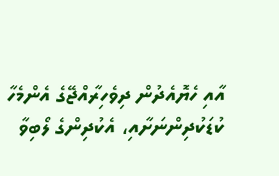އާއި ހެޔޮއެދުން ދިވެހިރާއްޖޭގެ އެންމެހާ ކުޑަކުދިންނަށާއި، އެކުދިންގެ ލޯބިވާ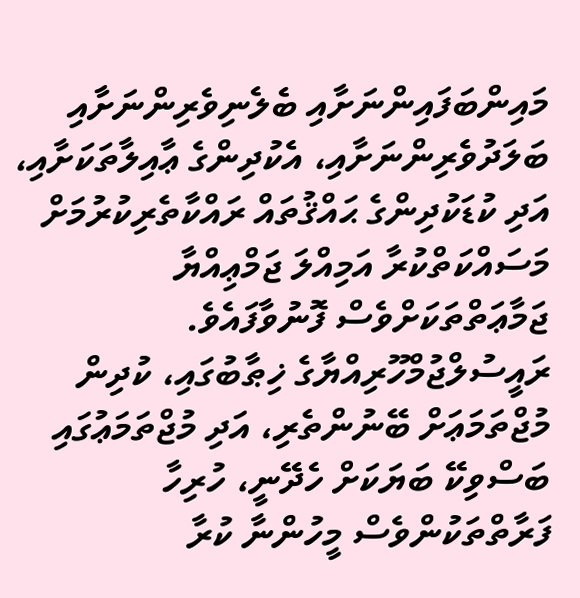މައިންބަފައިންނަށާއި ބެލެނިވެރިންނަށާއި ބަލަދުވެރިންނަށާއި، އެކުދިންގެ ޢާއިލާތަކަށާއި، އަދި ކުޑަކުދިންގެ ޙައްޤުތައް ރައްކާތެރިކުރުމަށް މަސައްކަތްކުރާ އަމިއްލަ ޖަމްޢިއްޔާ ޖަމާޢަތްތަކަށްވެސް ފޮނުވާފައެވެ.
ރައީސުލްޖުމްހޫރިއްޔާގެ ޚިޠާބުގައި، ކުދިން މުޖްތަމަޢަށް ބޭނުންތެރި، އަދި މުޖްތަމަޢުގައި ބަސްވިކޭ ބަޔަކަށް ހެދޭނީ، ހުރިހާ ފަރާތްތަކުންވެސް މީހުންނާ ކުރާ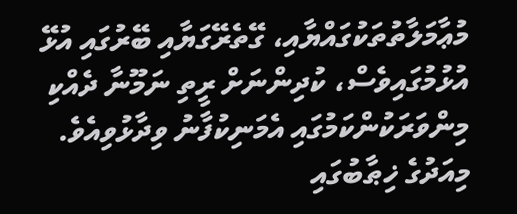މުޢާމަލާތުތަކުގައްޔާއި، ގޭތެރޭގަޔާއި ބޭރުގައި އުޅޭ އުޅުމުގައިވެސް، ކުދިންނަށް ރީތި ނަމޫނާ ދެއްކި މިންވަރަކުންކަމުގައި އެމަނިކުފާނު ވިދާޅުވިއެވެ.
މިއަދުގެ ޚިޠާބުގައި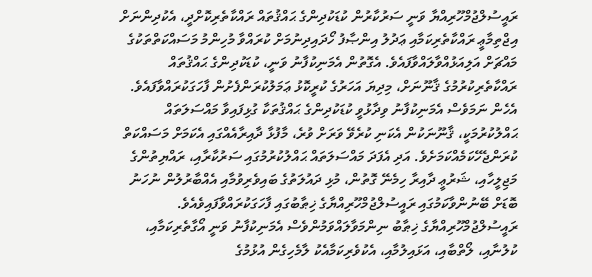ރައީސުލްޖުމްހޫރިއްޔާ ވަނީ ސަރުކާރުން ކުޑަކުދިންގެ ޙައްޤުތައް ރައްކާތެރިކޮށްދީ، އެކުދިންނަށް އިޖްތިމާޢީ ރައްކާތެރިކަމާއި ޢަދުލު އިންޞާފު ހޯދައިދިނުމަށް ކުރައްވާ މުހިންމު މަސައްކަތްތަކުގެ މައްޗަށް އަލިއަޅުއްވާލައްވާފައެވެ. އެގޮތުން އެމަނިކުފާނު ވަނީ، ކުޑަކުދިންގެ ޙައްޤުތައް ރައްކާތެރިކުރުމުގެ ޤާނޫނަށް، މިދިޔަ އަހަރުގެ ކުރީކޮޅު ޢަމަލުކުރަންފެށުން ފާހަގަކުރައްވާފައެވެ. އެހެން ނަމަވެސް އެމަނިކުފާނު ވިދާޅުވީ ކުޑަކުދިންގެ ޙައްޤުތަކާ ގުޅިފައިވާ މައްސަލަތައް ޙައްލުކުރުމަކީ، ޤާނޫނަކުން އެކަނި ކުރެވޭ ވަރަށް ވުރެ، މާފުޅާ ދާއިރާއެއްގައި އެކަމަށް މަސައްކަތް ކުރަންޖެހޭކަމެއްކަމަށެވެ. އަދި އެފަދަ މައްސަލަތައް ޙައްލުކުރުމުގައި ސަރުކާރާއި، ރައްޔިތުންގެ މަޖިލީހާއި، ޝަރުޢީ ދާއިރާ ހިމެނޭ ގޮތުން، މުޅި ދައުލަތުގެ ބައިވެރިވުމާއި އެއްބާރުލުން ނުހަނު ބޮޑަށް ބޭނުންވާކަމުގައި ރައީސުލްޖުމްހޫރިއްޔާގެ ޚިޠާބުގައި ފާހަގަކުރައްވާފައިވެއެވެ.
ރައީސުލްޖުމްހޫރިއްޔާގެ ޚިޠާބު ނިންމަވާލައްވަމުންވެސް އެމަނިކުފާނު ވަނީ އޯގާތެރިކަމާއި، ކުލުނާއި، ލޯތްބާއި، އަޅައިލުމާއި، އެކުވެރިކަމާއެކު ލާމެހިގެން އުޅުމުގެ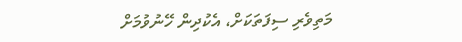މަތިވެރި ސިފަތަކަށް، އެކުދިން ހޭނުވުމަށް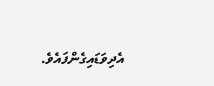އެދިވަޑައިގެންފައެވެ.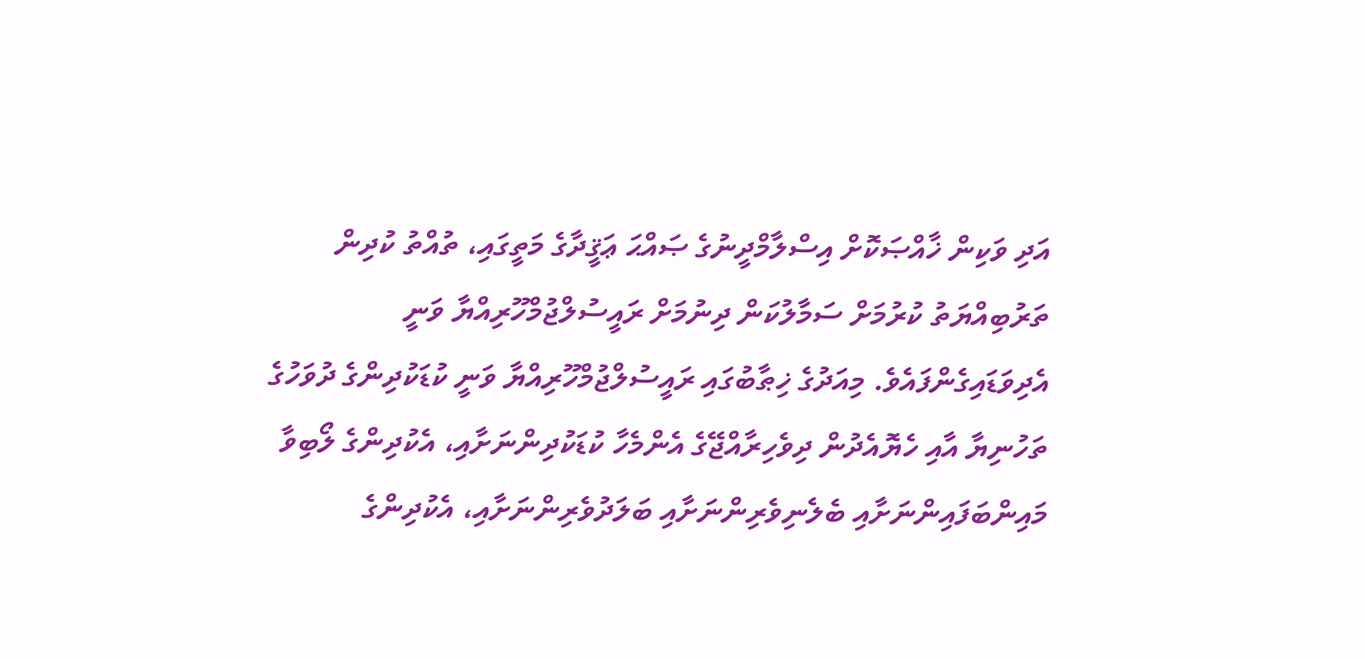އަދި ވަކިން ޚާއްޞަކޮށް އިސްލާމްދީނުގެ ޞައްޙަ ޢަޤީދާގެ މަތީގައި، ތުއްތު ކުދިން ތަރުބިއްޔަތު ކުރުމަށް ސަމާލުކަން ދިނުމަށް ރައީސުލްޖުމްހޫރިއްޔާ ވަނީ އެދިވަޑައިގެންފައެވެ. މިއަދުގެ ޚިޠާބުގައި ރައީސުލްޖުމްހޫރިއްޔާ ވަނީ ކުޑަކުދިންގެ ދުވަހުގެ ތަހުނިޔާ އާއި ހެޔޮއެދުން ދިވެހިރާއްޖޭގެ އެންމެހާ ކުޑަކުދިންނަށާއި، އެކުދިންގެ ލޯބިވާ މައިންބަފައިންނަށާއި ބެލެނިވެރިންނަށާއި ބަލަދުވެރިންނަށާއި، އެކުދިންގެ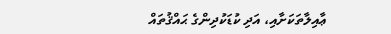ޢާއިލާތަކަށާއި، އަދި ކުޑަކުދިންގެ ޙައްޤުތައް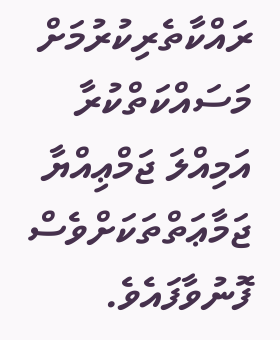ރައްކާތެރިކުރުމަށް މަސައްކަތްކުރާ އަމިއްލަ ޖަމްޢިއްޔާ ޖަމާޢަތްތަކަށްވެސް ފޮނުވާފައެވެ.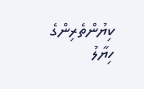ކިޔުންތެރިންގެ ހިޔާލު